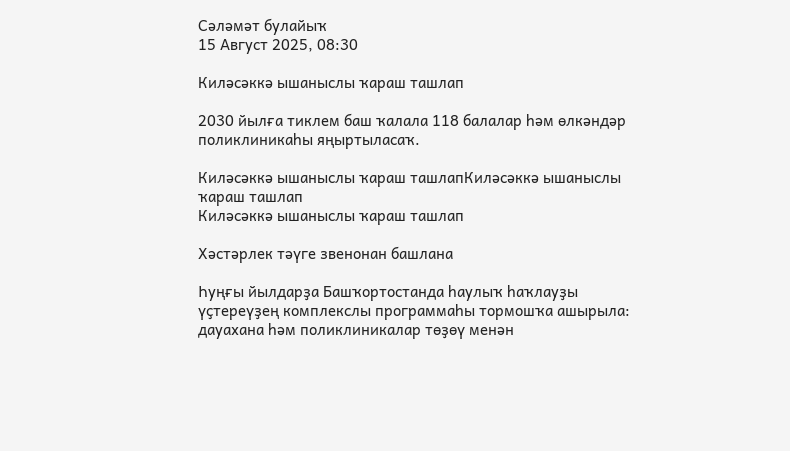Сәләмәт булайыҡ
15 Август 2025, 08:30

Киләсәккә ышаныслы ҡараш ташлап

2030 йылға тиклем баш ҡалала 118 балалар һәм өлкәндәр поликлиникаһы яңыртыласаҡ.

Киләсәккә ышаныслы ҡараш ташлапКиләсәккә ышаныслы ҡараш ташлап
Киләсәккә ышаныслы ҡараш ташлап

Хәстәрлек тәүге звенонан башлана

Һуңғы йылдарҙа Башҡортостанда һаулыҡ һаҡлауҙы үҫтереүҙең комплекслы программаһы тормошҡа ашырыла: дауахана һәм поликлиникалар төҙөү менән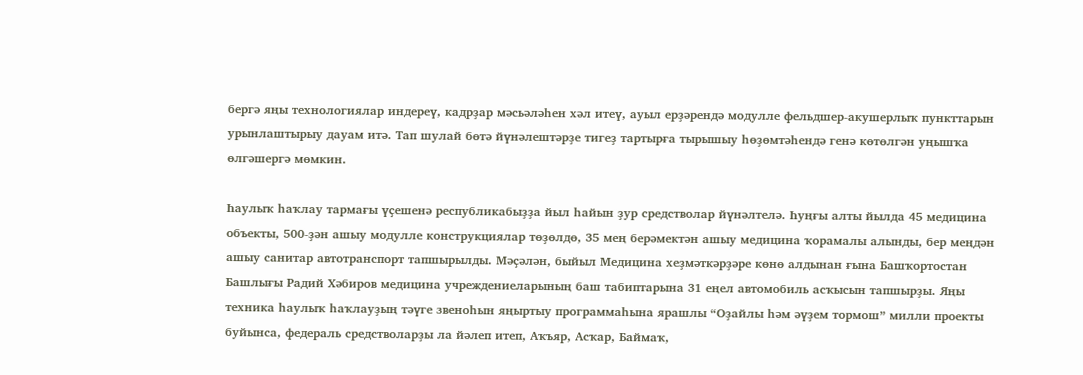бергә яңы технологиялар индереү, кадрҙар мәсьәләһен хәл итеү, ауыл ерҙәрендә модулле фельдшер-акушерлыҡ пункттарын урынлаштырыу дауам итә. Тап шулай бөтә йүнәлештәрҙе тигеҙ тартырға тырышыу һөҙөмтәһендә генә көтөлгән уңышҡа өлгәшергә мөмкин.

Һаулыҡ һаҡлау тармағы үҫешенә республикабыҙҙа йыл һайын ҙур средстволар йүнәлтелә. Һуңғы алты йылда 45 медицина объекты, 500-ҙән ашыу модулле конструкциялар төҙөлдө, 35 мең берәмектән ашыу медицина ҡорамалы алынды, бер меңдән ашыу санитар автотранспорт тапшырылды. Мәҫәлән, быйыл Медицина хеҙмәткәрҙәре көнө алдынан ғына Башҡортостан Башлығы Радий Хәбиров медицина учреждениеларының баш табиптарына 31 еңел автомобиль асҡысын тапшырҙы. Яңы техника һаулыҡ һаҡлауҙың тәүге звеноһын яңыртыу программаһына ярашлы “Оҙайлы һәм әүҙем тормош” милли проекты буйынса, федераль средстволарҙы ла йәлеп итеп, Аҡъяр, Асҡар, Баймаҡ,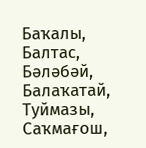Баҡалы, Балтас, Бәләбәй, Балаҡатай, Туймазы, Саҡмағош,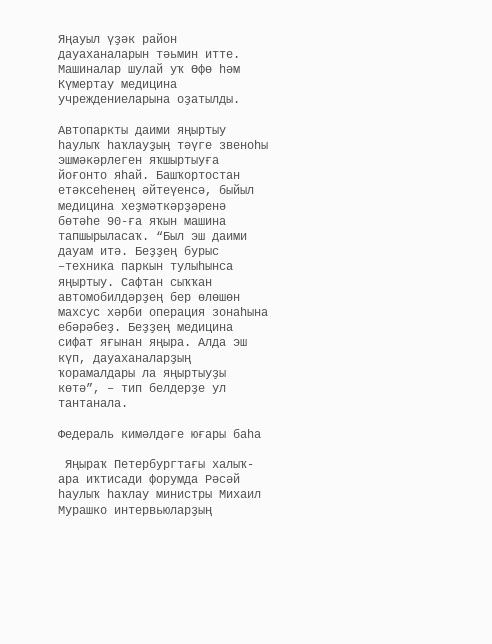Яңауыл үҙәк район дауаханаларын тәьмин итте. Машиналар шулай уҡ Өфө һәм Күмертау медицина учреждениеларына оҙатылды.

Автопаркты даими яңыртыу һаулыҡ һаҡлауҙың тәүге звеноһы эшмәкәрлеген яҡшыртыуға йоғонто яһай. Башҡортостан етәксеһенең әйтеүенсә, быйыл медицина хеҙмәткәрҙәренә бөтәһе 90-ға яҡын машина тапшырыласаҡ. “Был эш даими дауам итә. Беҙҙең бурыс –техника паркын тулыһынса яңыртыу. Сафтан сыҡҡан автомобилдәрҙең бер өлөшөн махсус хәрби операция зонаһына ебәрәбеҙ. Беҙҙең медицина сифат яғынан яңыра. Алда эш күп, дауаханаларҙың ҡорамалдары ла яңыртыуҙы көтә”, – тип белдерҙе ул тантанала.

Федераль кимәлдәге юғары баһа

 Яңыраҡ Петербургтағы халыҡ-ара иҡтисади форумда Рәсәй һаулыҡ һаҡлау министры Михаил Мурашко интервьюларҙың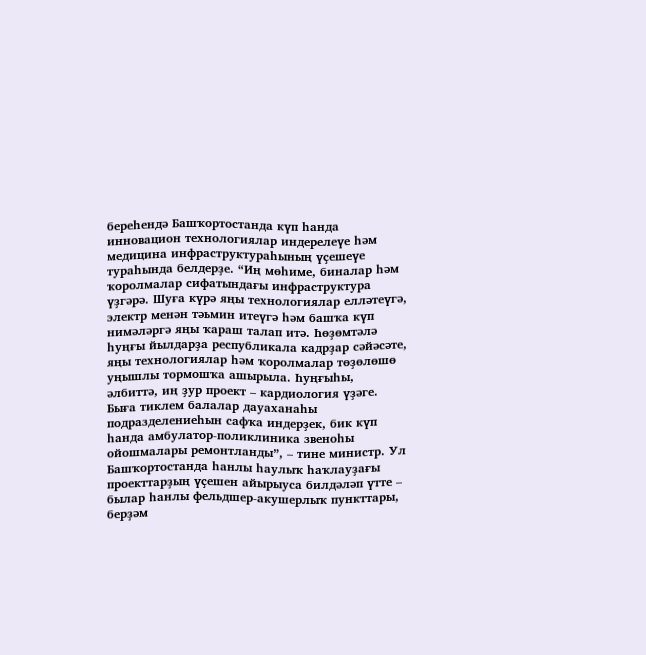береһендә Башҡортостанда күп һанда инновацион технологиялар индерелеүе һәм медицина инфраструктураһының үҫешеүе тураһында белдерҙе. “Иң мөһиме, биналар һәм ҡоролмалар сифатындағы инфраструктура үҙгәрә. Шуға күрә яңы технологиялар елләтеүгә, электр менән тәьмин итеүгә һәм башҡа күп нимәләргә яңы ҡараш талап итә. Һөҙөмтәлә һуңғы йылдарҙа республикала кадрҙар сәйәсәте, яңы технологиялар һәм ҡоролмалар төҙөлөшө уңышлы тормошҡа ашырыла. Һуңғыһы, әлбиттә, иң ҙур проект – кардиология үҙәге. Быға тиклем балалар дауаханаһы подразделениеһын сафҡа индерҙек, бик күп һанда амбулатор-поликлиника звеноһы ойошмалары ремонтланды”, – тине министр. Ул Башҡортостанда һанлы һаулыҡ һаҡлауҙағы проекттарҙың үҫешен айырыуса билдәләп үтте – былар һанлы фельдшер-акушерлыҡ пункттары, берҙәм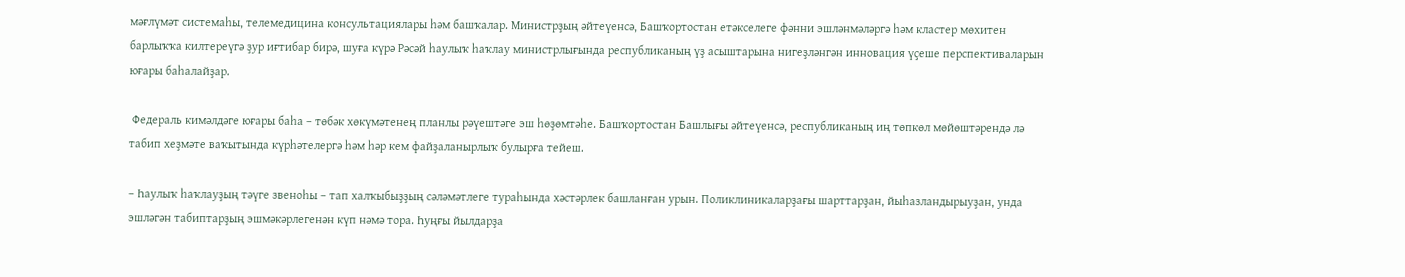мәғлүмәт системаһы, телемедицина консультациялары һәм башҡалар. Министрҙың әйтеүенсә, Башҡортостан етәкселеге фәнни эшләнмәләргә һәм кластер мөхитен барлыҡҡа килтереүгә ҙур иғтибар бирә, шуға күрә Рәсәй һаулыҡ һаҡлау министрлығында республиканың үҙ асыштарына нигеҙләнгән инновация үҫеше перспективаларын юғары баһалайҙар.

 Федераль кимәлдәге юғары баһа – төбәк хөкүмәтенең планлы рәүештәге эш һөҙөмтәһе. Башҡортостан Башлығы әйтеүенсә, республиканың иң төпкөл мөйөштәрендә лә табип хеҙмәте ваҡытында күрһәтелергә һәм һәр кем файҙаланырлыҡ булырға тейеш.

– Һаулыҡ һаҡлауҙың тәүге звеноһы – тап халҡыбыҙҙың сәләмәтлеге тураһында хәстәрлек башланған урын. Поликлиникаларҙағы шарттарҙан, йыһазландырыуҙан, унда эшләгән табиптарҙың эшмәкәрлегенән күп нәмә тора. Һуңғы йылдарҙа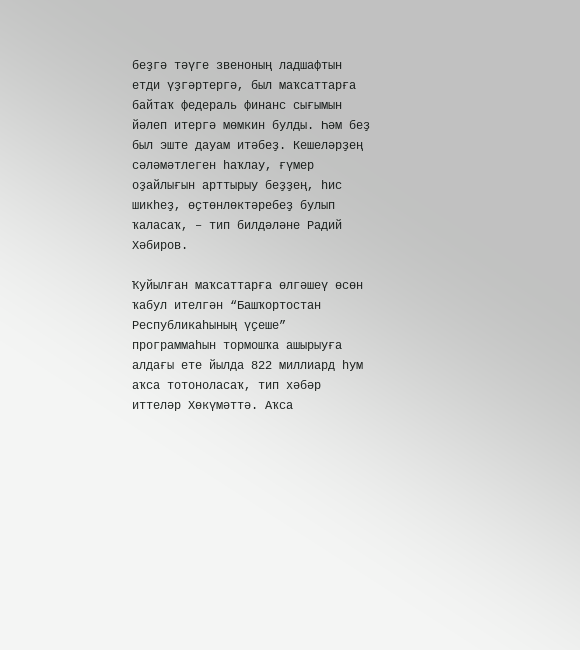беҙгә тәүге звеноның ладшафтын етди үҙгәртергә, был маҡсаттарға байтаҡ федераль финанс сығымын йәлеп итергә мөмкин булды. Һәм беҙ был эште дауам итәбеҙ. Кешеләрҙең сәләмәтлеген һаҡлау, ғүмер оҙайлығын арттырыу беҙҙең, һис шикһеҙ, өҫтөнлөктәребеҙ булып ҡаласаҡ, – тип билдәләне Радий Хәбиров.

Ҡуйылған маҡсаттарға өлгәшеү өсөн ҡабул ителгән “Башҡортостан Республикаһының үҫеше” программаһын тормошҡа ашырыуға алдағы ете йылда 822 миллиард һум аҡса тотоноласаҡ, тип хәбәр иттеләр Хөкүмәттә. Аҡса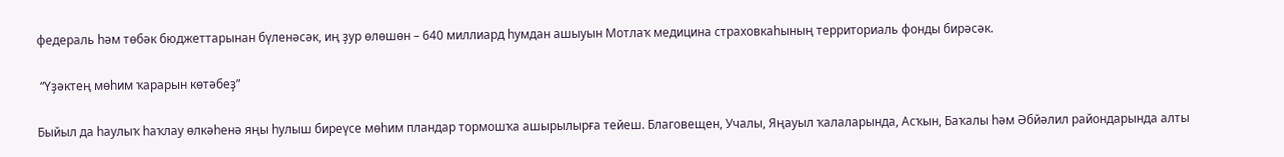федераль һәм төбәк бюджеттарынан бүленәсәк, иң ҙур өлөшөн – 640 миллиард һумдан ашыуын Мотлаҡ медицина страховкаһының территориаль фонды бирәсәк.

 “Үҙәктең мөһим ҡарарын көтәбеҙ”

Быйыл да һаулыҡ һаҡлау өлкәһенә яңы һулыш биреүсе мөһим пландар тормошҡа ашырылырға тейеш. Благовещен, Учалы, Яңауыл ҡалаларында, Асҡын, Баҡалы һәм Әбйәлил райондарында алты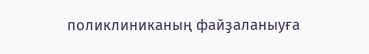поликлиниканың файҙаланыуға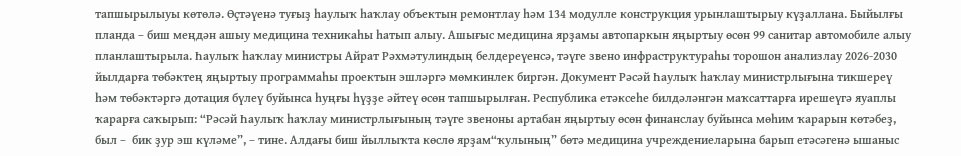тапшырылыуы көтөлә. Өҫтәүенә туғыҙ һаулыҡ һаҡлау объектын ремонтлау һәм 134 модулле конструкция урынлаштырыу күҙаллана. Быйылғы планда – биш меңдән ашыу медицина техникаһы һатып алыу. Ашығыс медицина ярҙамы автопаркын яңыртыу өсөн 99 санитар автомобиле алыу планлаштырыла. Һаулыҡ һаҡлау министры Айрат Рәхмәтулиндың белдереүенсә, тәүге звено инфраструктураһы торошон анализлау 2026-2030 йылдарға төбәктең яңыртыу программаһы проектын эшләргә мөмкинлек биргән. Документ Рәсәй Һаулыҡ һаҡлау министрлығына тикшереү һәм төбәктәргә дотация бүлеү буйынса һуңғы һүҙҙе әйтеү өсөн тапшырылған. Республика етәксеһе билдәләнгән маҡсаттарға ирешеүгә яуаплы ҡарарға саҡырып: “Рәсәй Һаулыҡ һаҡлау министрлығының тәүге звеноны артабан яңыртыу өсөн финанслау буйынса мөһим ҡарарын көтәбеҙ, был –  бик ҙур эш күләме”, – тине. Алдағы биш йыллыҡта көслө ярҙам“ҡулының” бөтә медицина учреждениеларына барып етәсәгенә ышаныс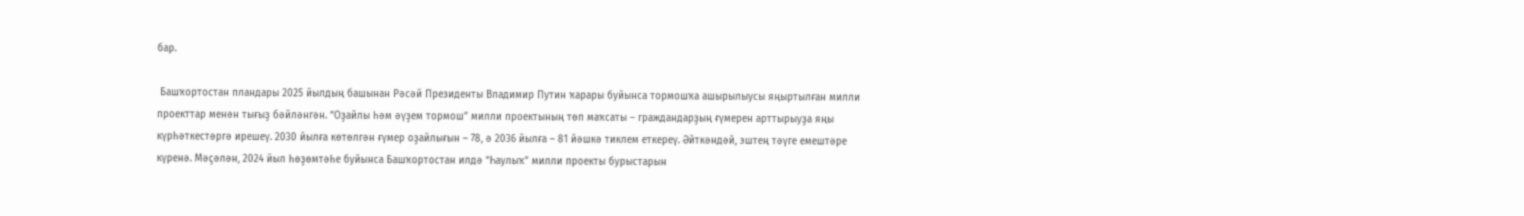бар.

 Башҡортостан пландары 2025 йылдың башынан Рәсәй Президенты Владимир Путин ҡарары буйынса тормошҡа ашырылыусы яңыртылған милли проекттар менән тығыҙ бәйләнгән. “Оҙайлы һәм әүҙем тормош” милли проектының төп маҡсаты – граждандарҙың ғүмерен арттырыуҙа яңы күрһәткестәргә ирешеү. 2030 йылға көтөлгән ғүмер оҙайлығын – 78, ә 2036 йылға – 81 йәшкә тиклем еткереү. Әйткәндәй, эштең тәүге емештәре күренә. Мәҫәлән, 2024 йыл һөҙөмтәһе буйынса Башҡортостан илдә “Һаулыҡ” милли проекты бурыстарын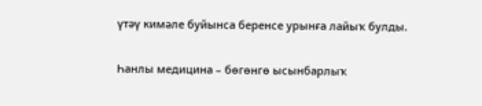үтәү кимәле буйынса беренсе урынға лайыҡ булды.

Һанлы медицина – бөгөнгө ысынбарлыҡ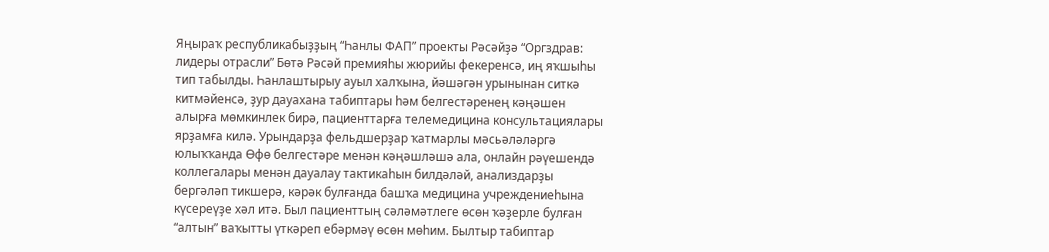Яңыраҡ республикабыҙҙың “Һанлы ФАП” проекты Рәсәйҙә “Оргздрав: лидеры отрасли” Бөтә Рәсәй премияһы жюрийы фекеренсә, иң яҡшыһы тип табылды. Һанлаштырыу ауыл халҡына, йәшәгән урынынан ситкә китмәйенсә, ҙур дауахана табиптары һәм белгестәренең кәңәшен алырға мөмкинлек бирә, пациенттарға телемедицина консультациялары ярҙамға килә. Урындарҙа фельдшерҙар ҡатмарлы мәсьәләләргә  юлыҡҡанда Өфө белгестәре менән кәңәшләшә ала, онлайн рәүешендә коллегалары менән дауалау тактикаһын билдәләй, анализдарҙы бергәләп тикшерә, кәрәк булғанда башҡа медицина учреждениеһына күсереүҙе хәл итә. Был пациенттың сәләмәтлеге өсөн ҡәҙерле булған “алтын” ваҡытты үткәреп ебәрмәү өсөн мөһим. Былтыр табиптар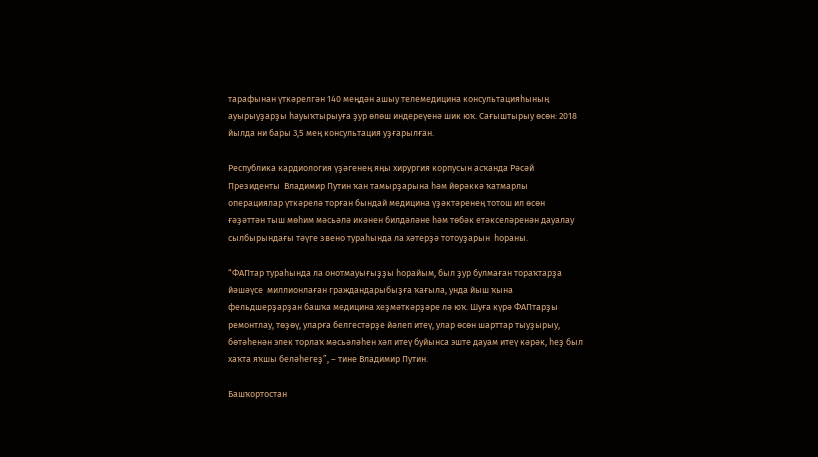тарафынан үткәрелгән 140 меңдән ашыу телемедицина консультацияһының  ауырыуҙарҙы һауыҡтырыуға ҙур өлөш индереүенә шик юҡ. Сағыштырыу өсөн: 2018 йылда ни бары 3,5 мең консультация уҙғарылған.

Республика кардиология үҙәгенең яңы хирургия корпусын асҡанда Рәсәй Президенты  Владимир Путин ҡан тамырҙарына һәм йөрәккә ҡатмарлы операциялар үткәрелә торған бындай медицина үҙәктәренең тотош ил өсөн  ғәҙәттән тыш мөһим мәсьәлә икәнен билдәләне һәм төбәк етәкселәренән дауалау сылбырындағы тәүге звено тураһында ла хәтерҙә тотоуҙарын  һораны.

“ФАПтар тураһында ла онотмауығыҙҙы һорайым, был ҙур булмаған тораҡтарҙа йәшәүсе  миллионлаған граждандарыбыҙға ҡағыла, унда йыш ҡына фельдшерҙарҙан башҡа медицина хеҙмәткәрҙәре лә юҡ. Шуға күрә ФАПтарҙы ремонтлау, төҙөү, уларға белгестәрҙе йәлеп итеү, улар өсөн шарттар тыуҙырыу, бөтәһенән элек торлаҡ мәсьәләһен хәл итеү буйынса эште дауам итеү кәрәк, һеҙ был хаҡта яҡшы беләһегеҙ”, – тине Владимир Путин.

Башҡортостан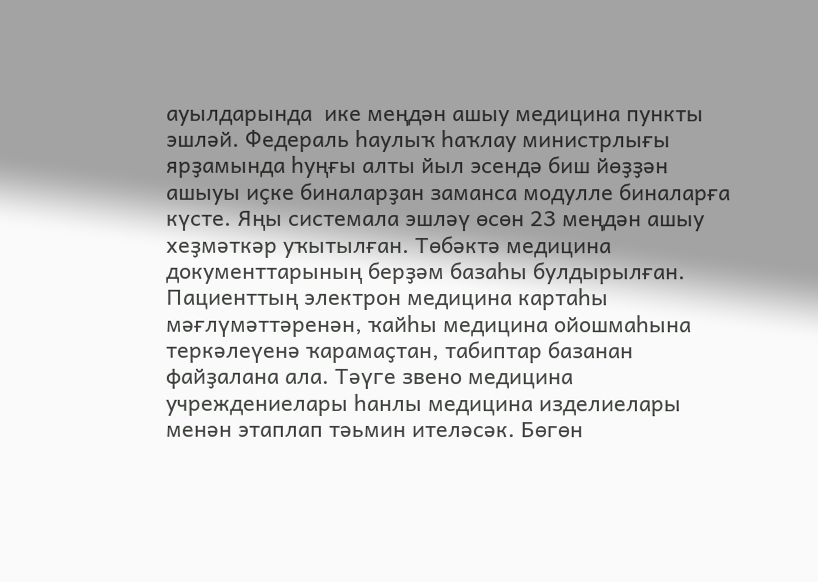ауылдарында  ике меңдән ашыу медицина пункты эшләй. Федераль һаулыҡ һаҡлау министрлығы ярҙамында һуңғы алты йыл эсендә биш йөҙҙән ашыуы иҫке биналарҙан заманса модулле биналарға күсте. Яңы системала эшләү өсөн 23 меңдән ашыу хеҙмәткәр уҡытылған. Төбәктә медицина документтарының берҙәм базаһы булдырылған. Пациенттың электрон медицина картаһы мәғлүмәттәренән, ҡайһы медицина ойошмаһына теркәлеүенә ҡарамаҫтан, табиптар базанан файҙалана ала. Тәүге звено медицина учреждениелары һанлы медицина изделиелары менән этаплап тәьмин ителәсәк. Бөгөн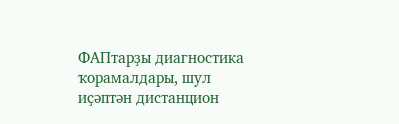ФАПтарҙы диагностика ҡорамалдары, шул иҫәптән дистанцион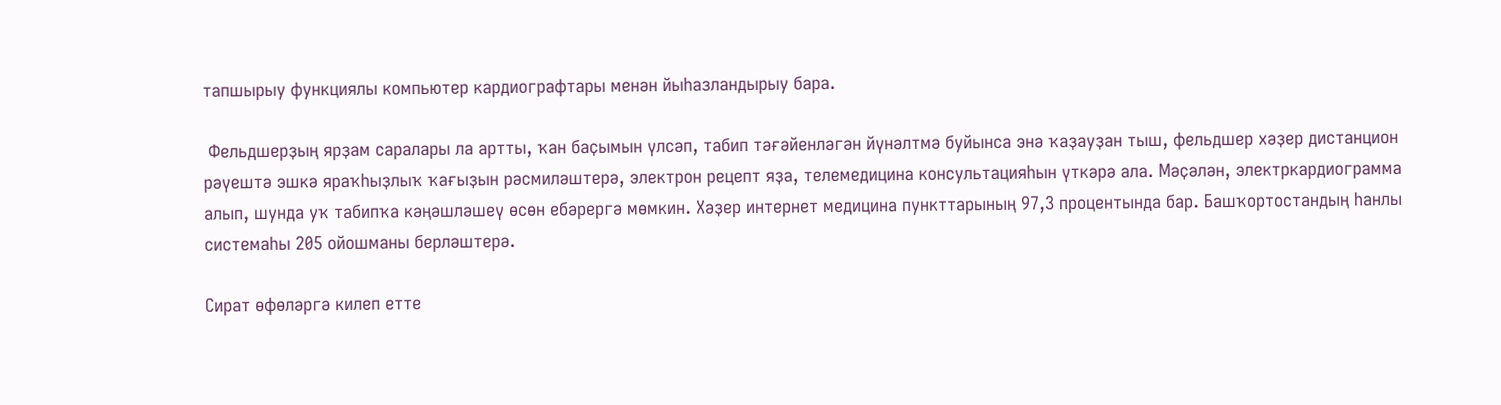тапшырыу функциялы компьютер кардиографтары менән йыһазландырыу бара.

 Фельдшерҙың ярҙам саралары ла артты, ҡан баҫымын үлсәп, табип тәғәйенләгән йүнәлтмә буйынса энә ҡаҙауҙан тыш, фельдшер хәҙер дистанцион рәүештә эшкә яраҡһыҙлыҡ ҡағыҙын рәсмиләштерә, электрон рецепт яҙа, телемедицина консультацияһын үткәрә ала. Мәҫәлән, электркардиограмма алып, шунда уҡ табипҡа кәңәшләшеү өсөн ебәрергә мөмкин. Хәҙер интернет медицина пункттарының 97,3 процентында бар. Башҡортостандың һанлы системаһы 205 ойошманы берләштерә.

Сират өфөләргә килеп етте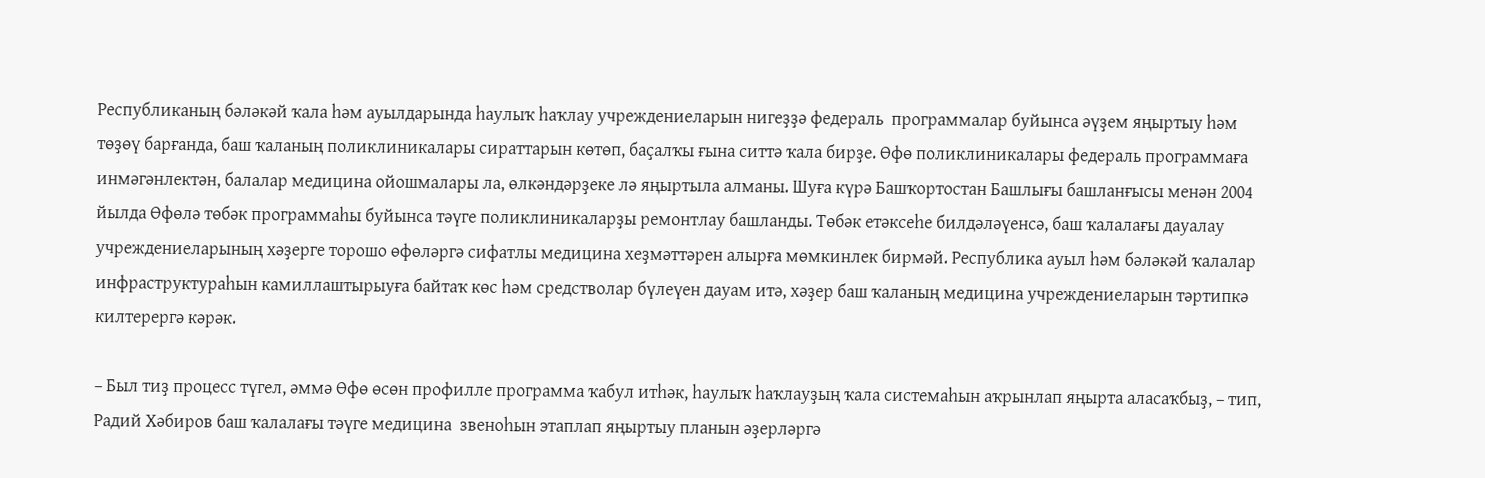Республиканың бәләкәй ҡала һәм ауылдарында һаулыҡ һаҡлау учреждениеларын нигеҙҙә федераль  программалар буйынса әүҙем яңыртыу һәм төҙөү барғанда, баш ҡаланың поликлиникалары сираттарын көтөп, баҫалҡы ғына ситтә ҡала бирҙе. Өфө поликлиникалары федераль программаға инмәгәнлектән, балалар медицина ойошмалары ла, өлкәндәрҙеке лә яңыртыла алманы. Шуға күрә Башҡортостан Башлығы башланғысы менән 2004 йылда Өфөлә төбәк программаһы буйынса тәүге поликлиникаларҙы ремонтлау башланды. Төбәк етәксеһе билдәләүенсә, баш ҡалалағы дауалау учреждениеларының хәҙерге торошо өфөләргә сифатлы медицина хеҙмәттәрен алырға мөмкинлек бирмәй. Республика ауыл һәм бәләкәй ҡалалар инфраструктураһын камиллаштырыуға байтаҡ көс һәм средстволар бүлеүен дауам итә, хәҙер баш ҡаланың медицина учреждениеларын тәртипкә килтерергә кәрәк.

– Был тиҙ процесс түгел, әммә Өфө өсөн профилле программа ҡабул итһәк, һаулыҡ һаҡлауҙың ҡала системаһын аҡрынлап яңырта аласаҡбыҙ, – тип, Радий Хәбиров баш ҡалалағы тәүге медицина  звеноһын этаплап яңыртыу планын әҙерләргә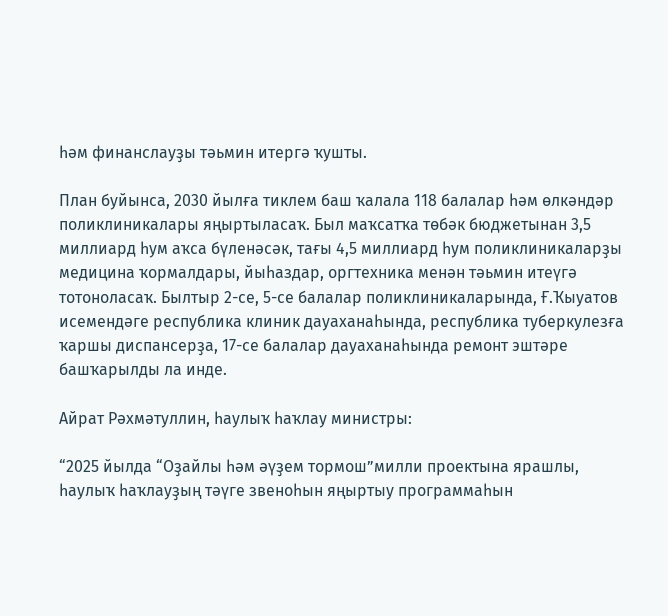һәм финанслауҙы тәьмин итергә ҡушты.

План буйынса, 2030 йылға тиклем баш ҡалала 118 балалар һәм өлкәндәр поликлиникалары яңыртыласаҡ. Был маҡсатҡа төбәк бюджетынан 3,5 миллиард һум аҡса бүленәсәк, тағы 4,5 миллиард һум поликлиникаларҙы медицина ҡормалдары, йыһаздар, оргтехника менән тәьмин итеүгә тотоноласаҡ. Былтыр 2-се, 5-се балалар поликлиникаларында, Ғ.Ҡыуатов исемендәге республика клиник дауаханаһында, республика туберкулезға ҡаршы диспансерҙа, 17-се балалар дауаханаһында ремонт эштәре башҡарылды ла инде.

Айрат Рәхмәтуллин, һаулыҡ һаҡлау министры:

“2025 йылда “Оҙайлы һәм әүҙем тормош”милли проектына ярашлы, һаулыҡ һаҡлауҙың тәүге звеноһын яңыртыу программаһын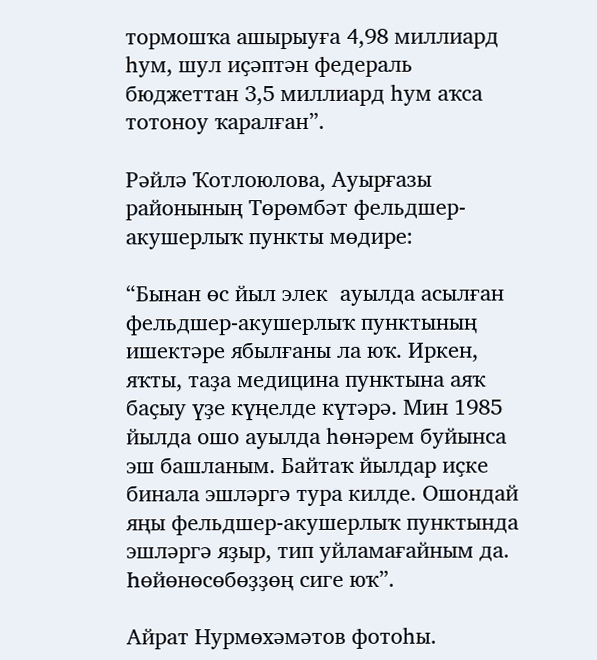тормошҡа ашырыуға 4,98 миллиард һум, шул иҫәптән федераль бюджеттан 3,5 миллиард һум аҡса тотоноу ҡаралған”.

Рәйлә Ҡотлоюлова, Ауырғазы районының Төрөмбәт фельдшер-акушерлыҡ пункты мөдире:

“Бынан өс йыл элек  ауылда асылған фельдшер-акушерлыҡ пунктының ишектәре ябылғаны ла юҡ. Иркен, яҡты, таҙа медицина пунктына аяҡ баҫыу үҙе күңелде күтәрә. Мин 1985 йылда ошо ауылда һөнәрем буйынса эш башланым. Байтаҡ йылдар иҫке бинала эшләргә тура килде. Ошондай яңы фельдшер-акушерлыҡ пунктында эшләргә яҙыр, тип уйламағайным да. Һөйөнөсөбөҙҙөң сиге юҡ”.

Айрат Нурмөхәмәтов фотоһы.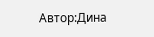Автор:Дина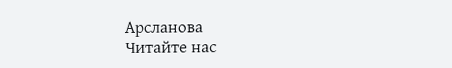Арсланова
Читайте нас